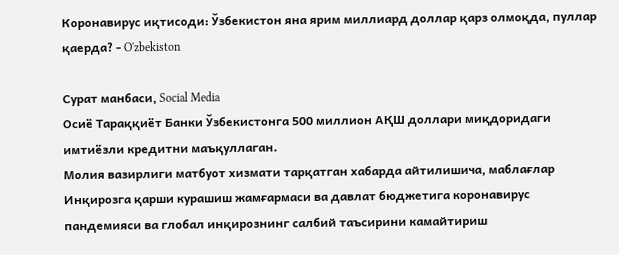Коронавирус иқтисоди: Ўзбекистон яна ярим миллиард доллар қарз олмоқда, пуллар қаерда? - O'zbekiston

Сурат манбаси, Social Media
Осиё Тараққиёт Банки Ўзбекистонга 500 миллион АҚШ доллари миқдоридаги имтиёзли кредитни маъқуллаган.
Молия вазирлиги матбуот хизмати тарқатган хабарда айтилишича, маблағлар Инқирозга қарши курашиш жамғармаси ва давлат бюджетига коронавирус пандемияси ва глобал инқирознинг салбий таъсирини камайтириш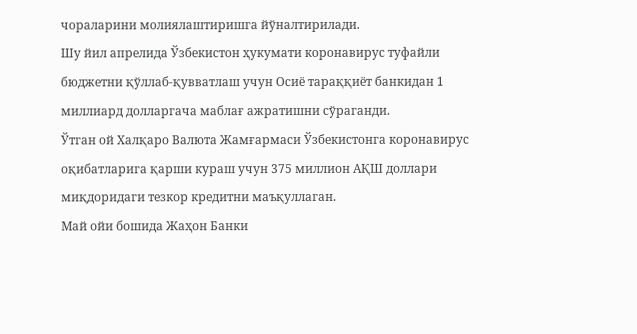чораларини молиялаштиришга йўналтирилади.
Шу йил апрелида Ўзбекистон ҳукумати коронавирус туфайли бюджетни қўллаб-қувватлаш учун Осиё тараққиёт банкидан 1 миллиард долларгача маблағ ажратишни сўраганди.
Ўтган ой Халқаро Валюта Жамғармаси Ўзбекистонга коронавирус оқибатларига қарши кураш учун 375 миллион АҚШ доллари миқдоридаги тезкор кредитни маъқуллаган.
Май ойи бошида Жаҳон Банки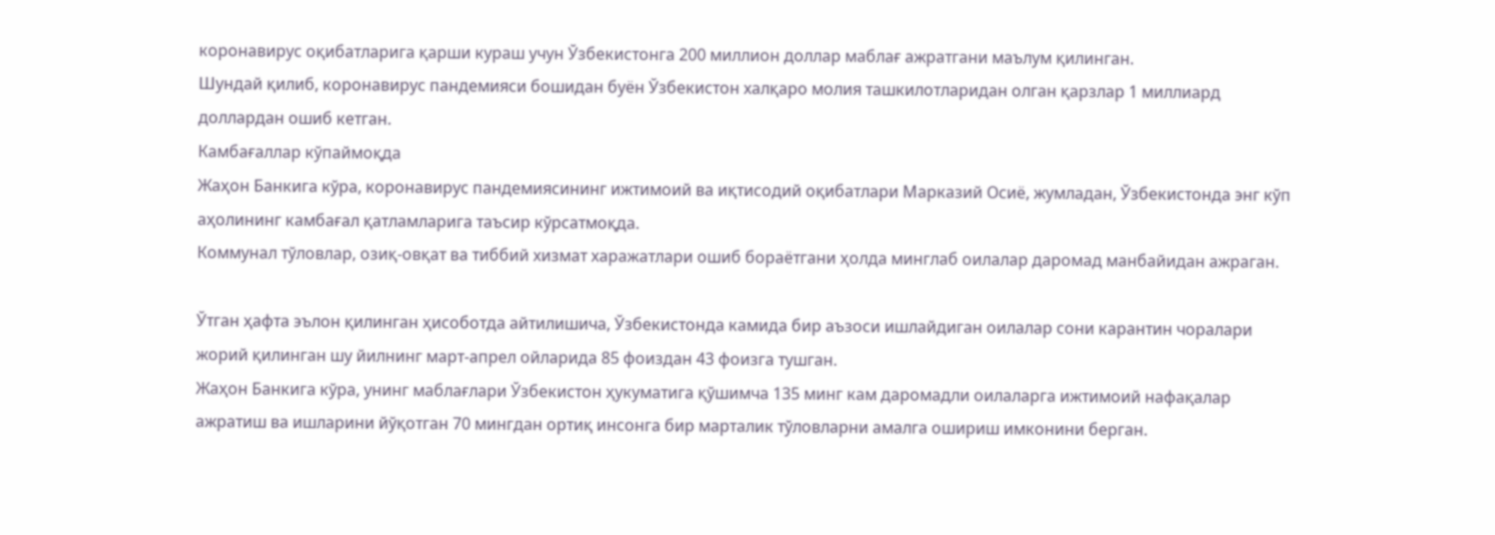коронавирус оқибатларига қарши кураш учун Ўзбекистонга 200 миллион доллар маблағ ажратгани маълум қилинган.
Шундай қилиб, коронавирус пандемияси бошидан буён Ўзбекистон халқаро молия ташкилотларидан олган қарзлар 1 миллиард доллардан ошиб кетган.
Камбағаллар кўпаймоқда
Жаҳон Банкига кўра, коронавирус пандемиясининг ижтимоий ва иқтисодий оқибатлари Марказий Осиё, жумладан, Ўзбекистонда энг кўп аҳолининг камбағал қатламларига таъсир кўрсатмоқда.
Коммунал тўловлар, озиқ-овқат ва тиббий хизмат харажатлари ошиб бораётгани ҳолда минглаб оилалар даромад манбайидан ажраган.

Ўтган ҳафта эълон қилинган ҳисоботда айтилишича, Ўзбекистонда камида бир аъзоси ишлайдиган оилалар сони карантин чоралари жорий қилинган шу йилнинг март-апрел ойларида 85 фоиздан 43 фоизга тушган.
Жаҳон Банкига кўра, унинг маблағлари Ўзбекистон ҳукуматига қўшимча 135 минг кам даромадли оилаларга ижтимоий нафақалар ажратиш ва ишларини йўқотган 70 мингдан ортиқ инсонга бир марталик тўловларни амалга ошириш имконини берган.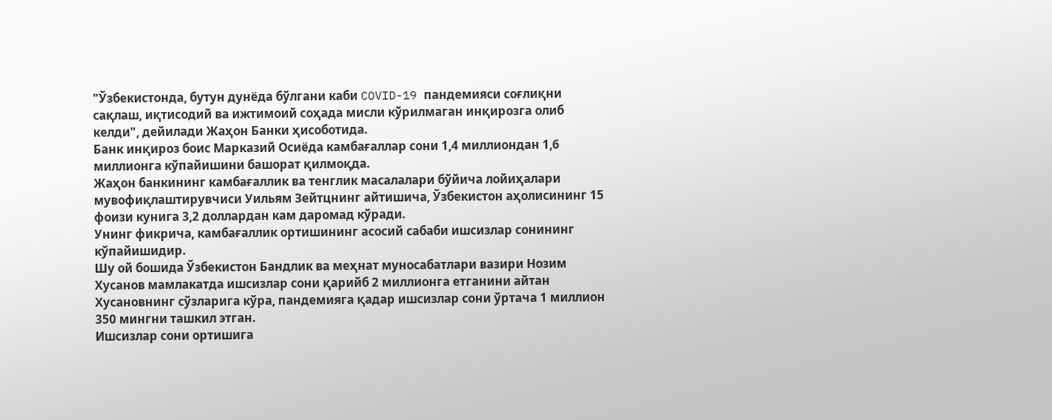"Ўзбекистонда, бутун дунёда бўлгани каби COVID-19 пандемияси соғлиқни сақлаш, иқтисодий ва ижтимоий соҳада мисли кўрилмаган инқирозга олиб келди", дейилади Жаҳон Банки ҳисоботида.
Банк инқироз боис Марказий Осиёда камбағаллар сони 1,4 миллиондан 1,6 миллионга кўпайишини башорат қилмоқда.
Жаҳон банкининг камбағаллик ва тенглик масалалари бўйича лойиҳалари мувофиқлаштирувчиси Уильям Зейтцнинг айтишича, Ўзбекистон аҳолисининг 15 фоизи кунига 3,2 доллардан кам даромад кўради.
Унинг фикрича, камбағаллик ортишининг асосий сабаби ишсизлар сонининг кўпайишидир.
Шу ой бошида Ўзбекистон Бандлик ва меҳнат муносабатлари вазири Нозим Хусанов мамлакатда ишсизлар сони қарийб 2 миллионга етганини айтан
Хусановнинг сўзларига кўра, пандемияга қадар ишсизлар сони ўртача 1 миллион 350 мингни ташкил этган.
Ишсизлар сони ортишига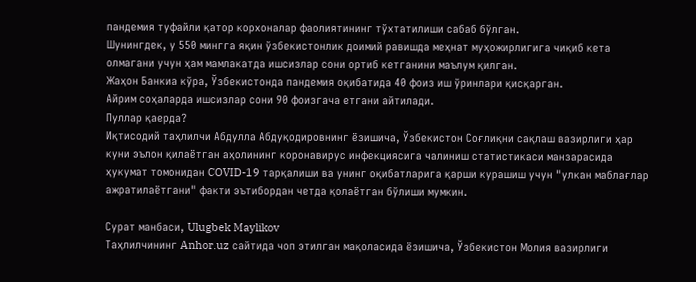пандемия туфайли қатор корхоналар фаолиятининг тўхтатилиши сабаб бўлган.
Шунингдек, у 550 мингга яқин ўзбекистонлик доимий равишда меҳнат муҳожирлигига чиқиб кета олмагани учун ҳам мамлакатда ишсизлар сони ортиб кетганини маълум қилган.
Жаҳон Банкиа кўра, Ўзбекистонда пандемия оқибатида 40 фоиз иш ўринлари қисқарган.
Айрим соҳаларда ишсизлар сони 90 фоизгача етгани айтилади.
Пуллар қаерда?
Иқтисодий таҳлилчи Абдулла Абдуқодировнинг ёзишича, Ўзбекистон Соғлиқни сақлаш вазирлиги ҳар куни эълон қилаётган аҳолининг коронавирус инфекциясига чалиниш статистикаси манзарасида ҳукумат томонидан COVID-19 тарқалиши ва унинг оқибатларига қарши курашиш учун "улкан маблағлар ажратилаётгани" факти эътибордан четда қолаётган бўлиши мумкин.

Сурат манбаси, Ulugbek Maylikov
Таҳлилчининг Anhor.uz сайтида чоп этилган мақоласида ёзишича, Ўзбекистон Молия вазирлиги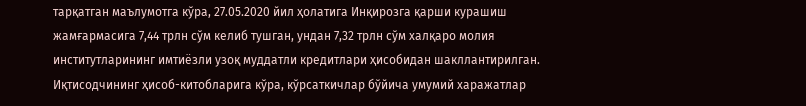тарқатган маълумотга кўра, 27.05.2020 йил ҳолатига Инқирозга қарши курашиш жамғармасига 7,44 трлн сўм келиб тушган, ундан 7,32 трлн сўм халқаро молия институтларининг имтиёзли узоқ муддатли кредитлари ҳисобидан шакллантирилган.
Иқтисодчининг ҳисоб-китобларига кўра, кўрсаткичлар бўйича умумий харажатлар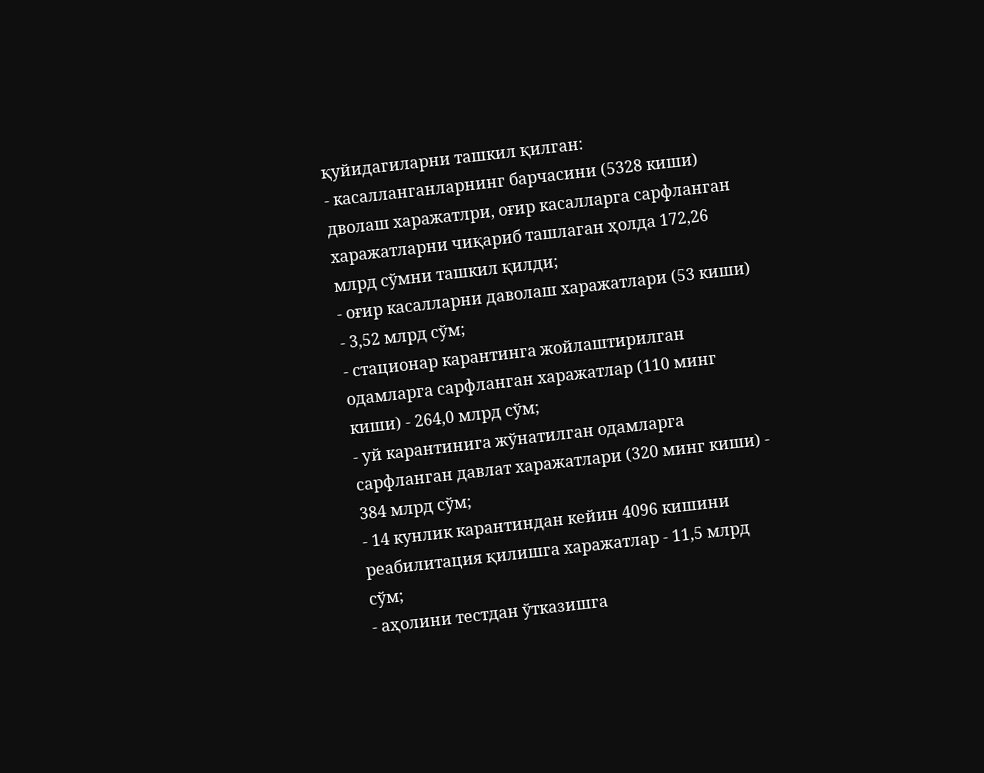қуйидагиларни ташкил қилган:
- касалланганларнинг барчасини (5328 киши) дволаш харажатлри, оғир касалларга сарфланган харажатларни чиқариб ташлаган ҳолда 172,26 млрд сўмни ташкил қилди;
- оғир касалларни даволаш харажатлари (53 киши) - 3,52 млрд сўм;
- стационар карантинга жойлаштирилган одамларга сарфланган харажатлар (110 минг киши) - 264,0 млрд сўм;
- уй карантинига жўнатилган одамларга сарфланган давлат харажатлари (320 минг киши) - 384 млрд сўм;
- 14 кунлик карантиндан кейин 4096 кишини реабилитация қилишга харажатлар - 11,5 млрд сўм;
- аҳолини тестдан ўтказишга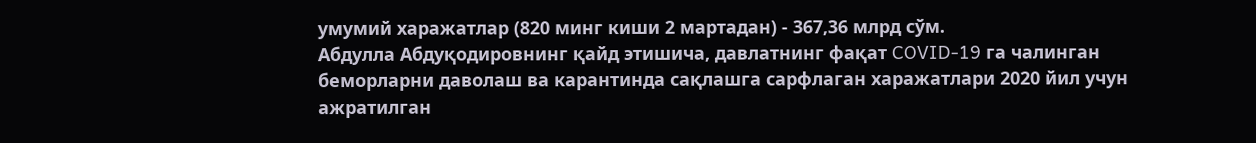умумий харажатлар (820 минг киши 2 мартадан) - 367,36 млрд сўм.
Абдулла Абдуқодировнинг қайд этишича, давлатнинг фақат COVID-19 га чалинган беморларни даволаш ва карантинда сақлашга сарфлаган харажатлари 2020 йил учун ажратилган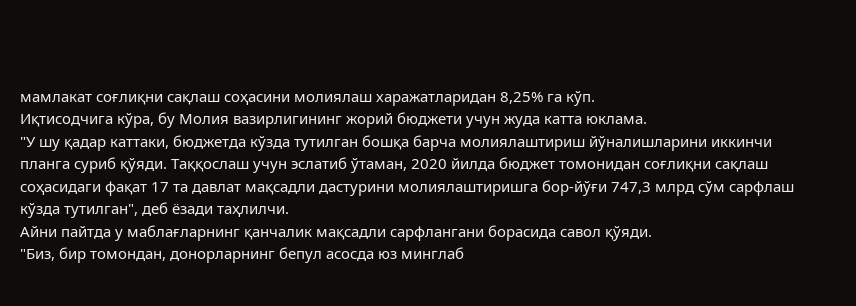мамлакат соғлиқни сақлаш соҳасини молиялаш харажатларидан 8,25% га кўп.
Иқтисодчига кўра, бу Молия вазирлигининг жорий бюджети учун жуда катта юклама.
"У шу қадар каттаки, бюджетда кўзда тутилган бошқа барча молиялаштириш йўналишларини иккинчи планга суриб қўяди. Таққослаш учун эслатиб ўтаман, 2020 йилда бюджет томонидан соғлиқни сақлаш соҳасидаги фақат 17 та давлат мақсадли дастурини молиялаштиришга бор-йўғи 747,3 млрд сўм сарфлаш кўзда тутилган", деб ёзади таҳлилчи.
Айни пайтда у маблағларнинг қанчалик мақсадли сарфлангани борасида савол қўяди.
"Биз, бир томондан, донорларнинг бепул асосда юз минглаб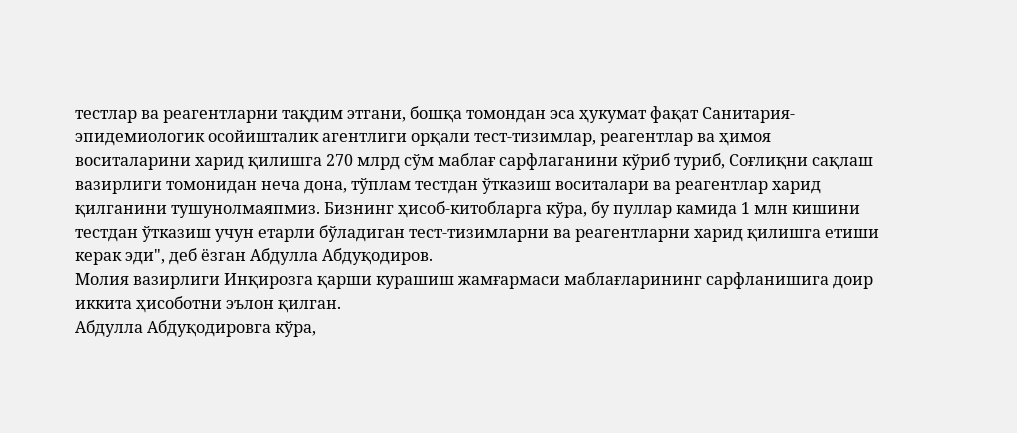тестлар ва реагентларни тақдим этгани, бошқа томондан эса ҳукумат фақат Санитария-эпидемиологик осойишталик агентлиги орқали тест-тизимлар, реагентлар ва ҳимоя воситаларини харид қилишга 270 млрд сўм маблағ сарфлаганини кўриб туриб, Соғлиқни сақлаш вазирлиги томонидан неча дона, тўплам тестдан ўтказиш воситалари ва реагентлар харид қилганини тушунолмаяпмиз. Бизнинг ҳисоб-китобларга кўра, бу пуллар камида 1 млн кишини тестдан ўтказиш учун етарли бўладиган тест-тизимларни ва реагентларни харид қилишга етиши керак эди", деб ёзган Абдулла Абдуқодиров.
Молия вазирлиги Инқирозга қарши курашиш жамғармаси маблағларининг сарфланишига доир иккита ҳисоботни эълон қилган.
Абдулла Абдуқодировга кўра,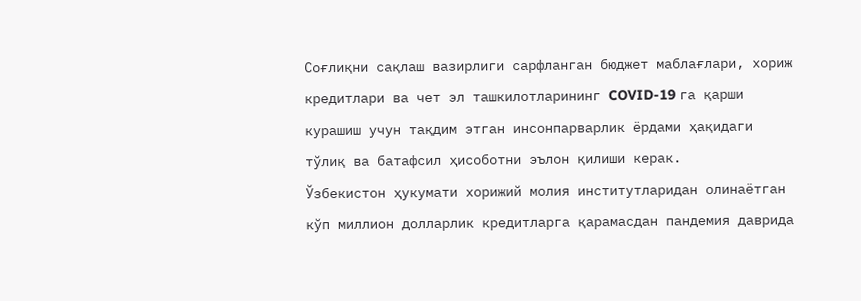Соғлиқни сақлаш вазирлиги сарфланган бюджет маблағлари, хориж кредитлари ва чет эл ташкилотларининг COVID-19 га қарши курашиш учун тақдим этган инсонпарварлик ёрдами ҳақидаги тўлиқ ва батафсил ҳисоботни эълон қилиши керак.
Ўзбекистон ҳукумати хорижий молия институтларидан олинаётган кўп миллион долларлик кредитларга қарамасдан пандемия даврида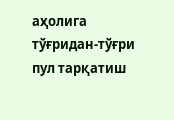аҳолига тўғридан-тўғри пул тарқатиш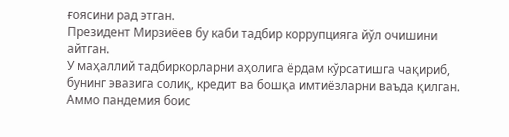ғоясини рад этган.
Президент Мирзиёев бу каби тадбир коррупцияга йўл очишини айтган.
У маҳаллий тадбиркорларни аҳолига ёрдам кўрсатишга чақириб, бунинг эвазига солиқ, кредит ва бошқа имтиёзларни ваъда қилган.
Аммо пандемия боис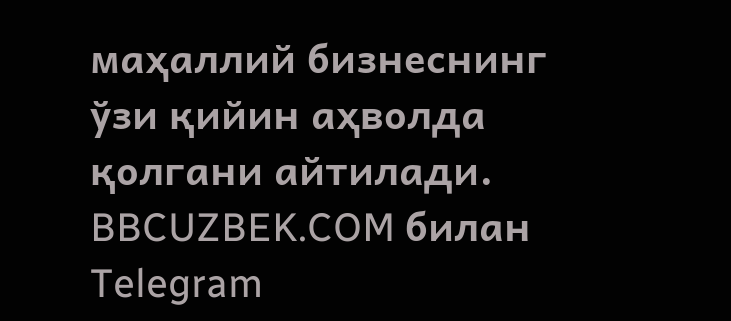маҳаллий бизнеснинг ўзи қийин аҳволда қолгани айтилади.
BBCUZBEK.COM билан Telegram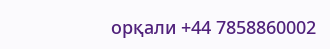орқали +44 7858860002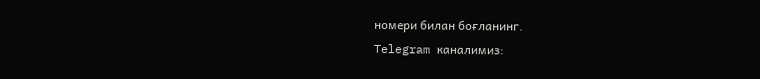номери билан боғланинг.
Telegram каналимиз: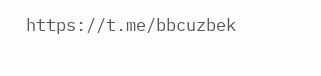https://t.me/bbcuzbek